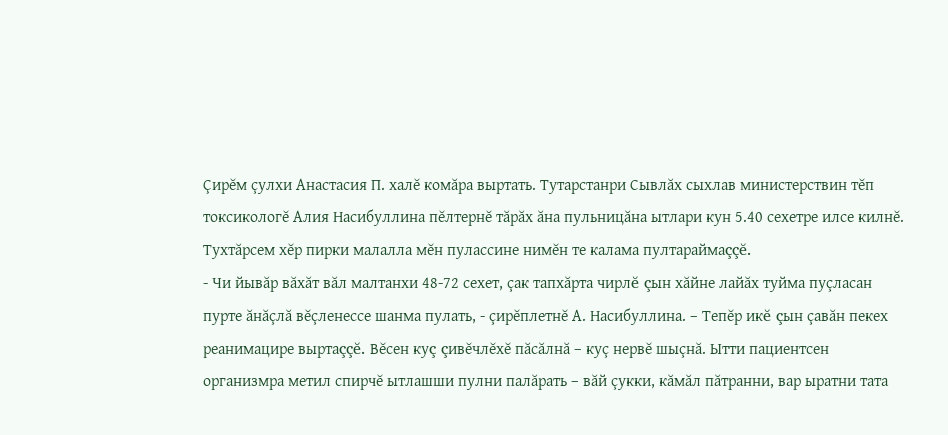Çирĕм çулхи Анастасия П. халĕ комăра выртать. Тутарстанри Сывлăх сыхлав министерствин тĕп токсикологĕ Алия Насибуллина пĕлтернĕ тăрăх ăна пульницăна ытлари кун 5.40 сехетре илсе килнĕ. Тухтăрсем хĕр пирки малалла мĕн пулассине нимĕн те калама пултараймаççĕ.
- Чи йывăр вăхăт вăл малтанхи 48-72 сехет, çак тапхăрта чирлĕ çын хăйне лайăх туйма пуçласан пурте ăнăçлă вĕçленессе шанма пулать, - çирĕплетнĕ А. Насибуллина. – Тепĕр икĕ çын çавăн пекех реанимацире выртаççĕ. Вĕсен куç çивĕчлĕхĕ пăсăлнă – куç нервĕ шыçнă. Ытти пациентсен организмра метил спирчĕ ытлашши пулни палăрать – вăй çукки, кăмăл пăтранни, вар ыратни тата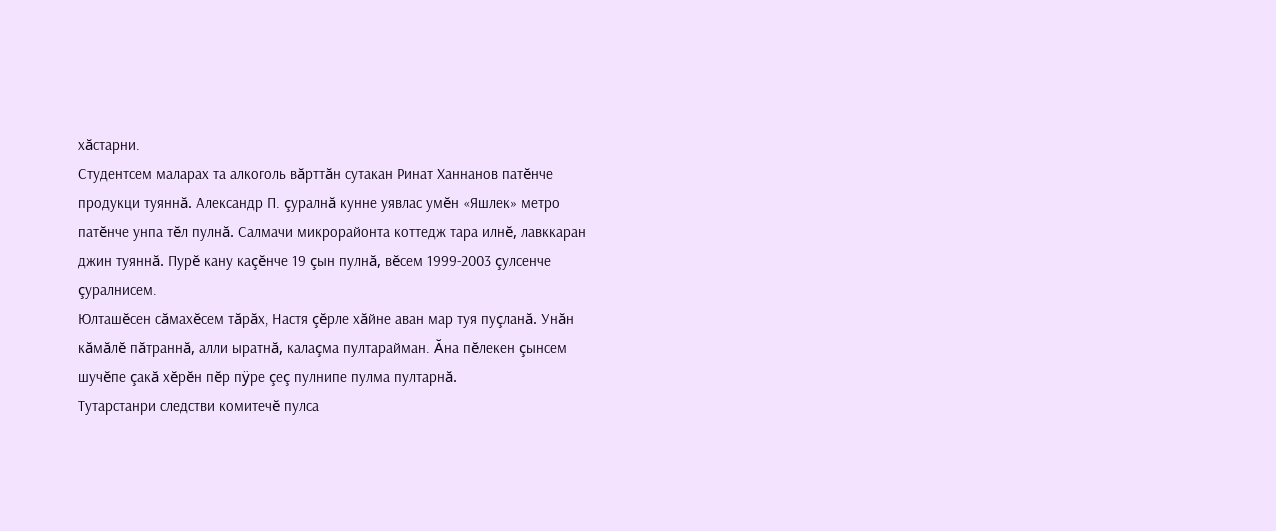хăстарни.
Студентсем маларах та алкоголь вăрттăн сутакан Ринат Ханнанов патĕнче продукци туяннă. Александр П. çуралнă кунне уявлас умĕн «Яшлек» метро патĕнче унпа тĕл пулнă. Салмачи микрорайонта коттедж тара илнĕ, лавккаран джин туяннă. Пурĕ кану каçĕнче 19 çын пулнă, вĕсем 1999-2003 çулсенче çуралнисем.
Юлташĕсен сăмахĕсем тăрăх, Настя çĕрле хăйне аван мар туя пуçланă. Унăн кăмăлĕ пăтраннă, алли ыратнă, калаçма пултарайман. Ăна пĕлекен çынсем шучĕпе çакă хĕрĕн пĕр пÿре çеç пулнипе пулма пултарнă.
Тутарстанри следстви комитечĕ пулса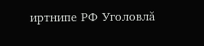иртнипе РФ Уголовлă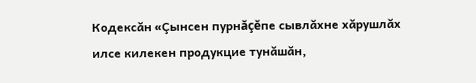Кодексăн «Çынсен пурнăçĕпе сывлăхне хăрушлăх илсе килекен продукцие тунăшăн,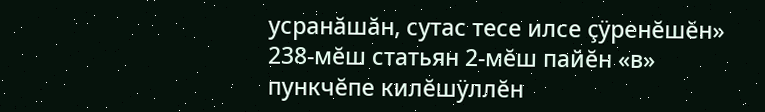усранăшăн, сутас тесе илсе çÿренĕшĕн» 238-мĕш статьян 2-мĕш пайĕн «в» пункчĕпе килĕшÿллĕн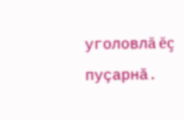уголовлă ĕç пуçарнă.